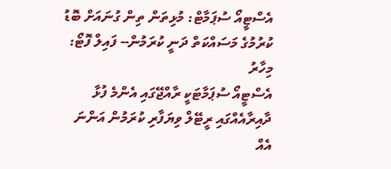އެސްޓީއޯ ސުޕަމާޓް: މުޅިތަން ތިން ގުނައަށް ބޮޑު ކުރުމުގެ މަސައްކަތް ދަނީ ކުރަމުން-- ފައިލް ފޮޓޯ: މިހާރު
އެސްޓީއޯ ސުޕަމާޓަކީ ރާއްޖޭގައި އެންމެ ފުޅާ ދާއިރާއެއްގައި ރީޓޭލް ވިޔަފާރި ކުރަމުން އަންނަ އެއް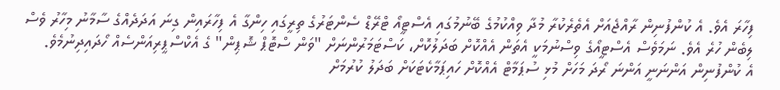ފިހާރަ އެވެ. އެ ކުންފުނިން ރާއްޖެއަށް އެތެރެކުރާ މުދާ ވިއްކުމުގެ ބޭނުމުގައި އެސްޓީއޯ ޓްރޭޑް ސެންޓަރުގެ ތިރީގައި ހިންގާ އެ ފިހާރައިން ގިނަ އަދަދެއްގެ ސާމާނު މިހާރު ވެސް ލިބެން ހުރެ އެވެ. ނަމަވެސް އެސްޓީއޯގެ ވިސްނުމަކީ އެތަން އެއްކޮށް ބަދަލުކޮށް، ކަސްޓަމަރުންނަށް "ވަން ސްޓޮޕް ޝޮޕިން" ގެ އެކްސްޕީރިއަންސެއް ހޯދައިދިނުމެވެ.
އެ ކުންފުނިން އަންނަނީ އަންނަ ރޯދަ މަހަށް މުޅި ސުޕަމާޓް އެއްކޮށް ހައިޕަމާކެޓަކަށް ބަދަލު ކުރުމަށް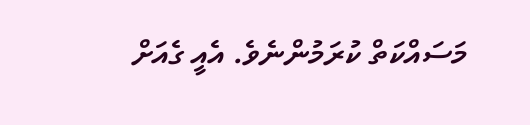މަސައްކަތް ކުރަމުންނެވެ. އެއީ ގެއަށް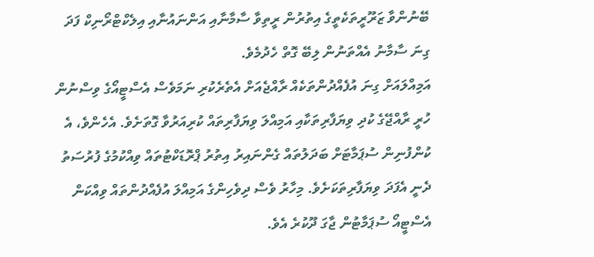ބޭނުންވާ ޒަރޫރީތަކެތީގެ އިތުރުން ރީތިވާ ސާމާނާއި އަންނައުނާއި އިލެކްޓްރޯނިކް ފަދަ ގިނަ ސާމާނު އެއްތަނުން ލިބޭ ގޮތް ހެދުމެވެ.
އަމިއްލައަށް ގިނަ އުފެއްދުންތަކެއް ރާއްޖެއަށް އެތެރެކުރި ނަމަވެސް އެސްޓީއޯގެ ވިސްނުން ހުރީ ރާއްޖޭގެ ކުދި ވިޔަފާރިތަކާއި އަމިއްލަ ވިޔަފާރިތައް ކުރިއަރުވާ ގޮތަށެވެ. އެހެންވެ، އެ ކުންފުނިން ސުޕަމާޓަށް ބަދަލުތައް ގެންނައިރު އިތުރު ޕްރޮޑަކްޓުތައް ވިއްކުމުގެ ފުރުސަތު ދެނީ އެފަދަ ވިޔަފާރިތަކަށެވެ. މިހާރު ވެސް ދިވެހިންގެ އަމިއްލަ އުފެއްދުންތައް ވިއްކަން އެސްޓީއޯ ސުޕަމާޓުން ޖާގަ ދޫކުރެ އެވެ.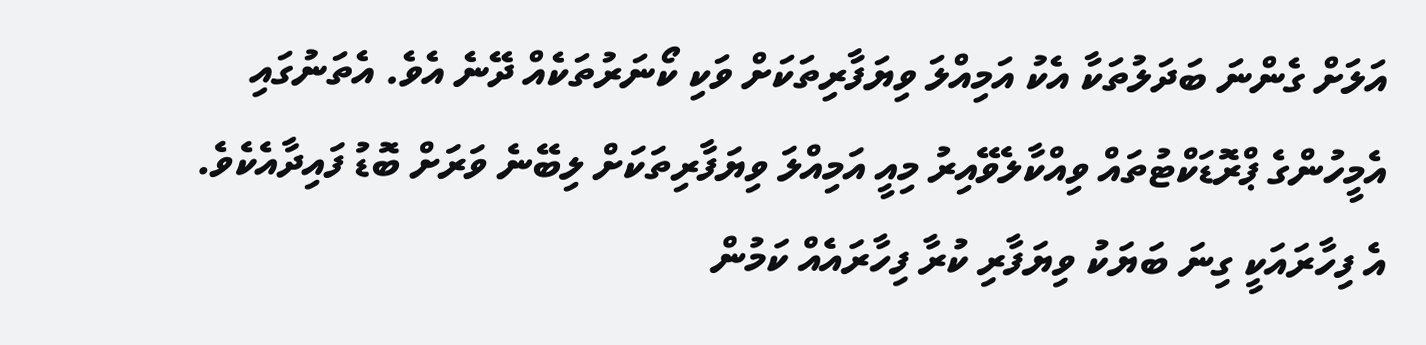އަލަށް ގެންނަ ބަދަލުތަކާ އެކު އަމިއްލަ ވިޔަފާރިތަކަށް ވަކި ކޯނަރުތަކެއް ދޭނެ އެވެ. އެތަނުގައި އެމީހުންގެ ޕްރޮޑަކްޓުތައް ވިއްކާލެވޭއިރު މިއީ އަމިއްލަ ވިޔަފާރިތަކަށް ލިބޭނެ ވަރަށް ބޮޑު ފައިދާއެކެވެ. އެ ފިހާރައަކީ ގިނަ ބަޔަކު ވިޔަފާރި ކުރާ ފިހާރައެއް ކަމުން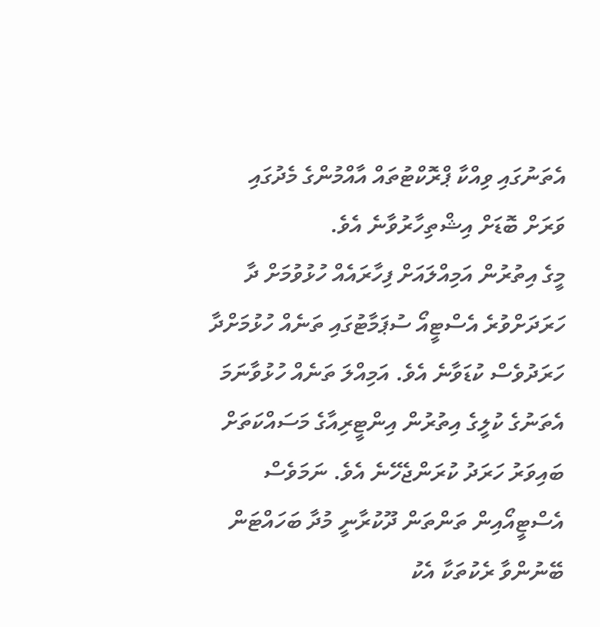އެތަނުގައި ވިއްކާ ޕްރޮކްޓުތައް އާއްމުންގެ މެދުގައި ވަރަށް ބޮޑަށް އިޝްތިހާރުވާނެ އެވެ.
މީގެ އިތުރުން އަމިއްލައަށް ފިހާރައެއް ހުޅުވުމަށް ދާ ހަރަދަށްވުރެ އެސްޓީއޯ ސުޕަމާޓުގައި ތަނެއް ހުޅުމަށްދާ ހަރަދުވެސް ކުޑަވާނެ އެވެ. އަމިއްލަ ތަނެއް ހުޅުވާނަމަ އެތަނުގެ ކުލީގެ އިތުރުން އިންޓީރިއާގެ މަސައްކަތަށް ބައިވަރު ހަރަދު ކުރަންޖެހޭނެ އެވެ. ނަމަވެސް އެސްޓީއޯއިން ތަންތަން ދޫކުރާނީ މުދާ ބަހައްޓަން ބޭނުންވާ ރެކުތަކާ އެކު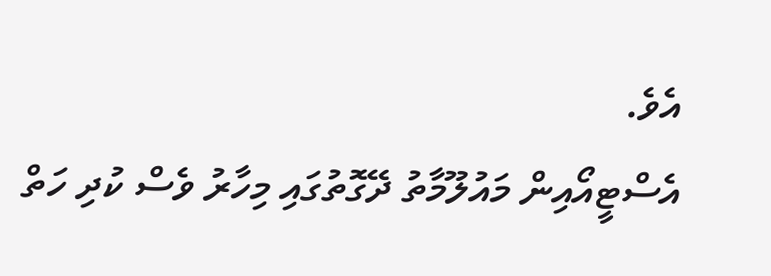އެވެ.
އެސްޓީއޯއިން މައުލޫމާތު ދޭގޮތުގައި މިހާރު ވެސް ކުދި ހަތް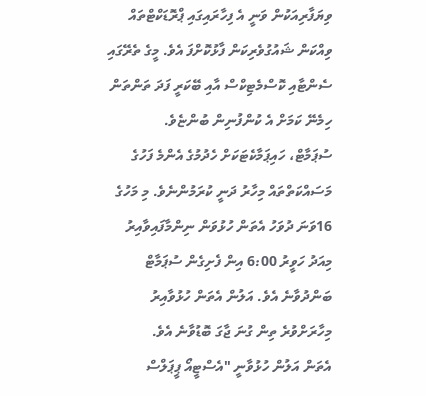ވިޔަފާރިއަކުން ވަނީ އެ ފިހާރައިގައި ޕްރޮޑަކްޓްތައް ވިއްކަން ޝައުގުވެރިކަން ފާޅުކޮށްފަ އެވެ. މީގެ ތެރޭގައި ސެންޓާއި ކޮސްމެޓިކްސް އާއި ބޭކަރީ ފަދަ ތަންތަން ހިމެނޭ ކަމަށް އެ ކުންފުނިން ބުންޏެވެ.
ސުޕަމާޓް، ހައިޕަމާކެޓަކަށް ހެދުމުގެ އެންމެ ފަހުގެ މަސައްކަތްތައް މިހާރު ދަނީ ކުރަމުންނެވެ. މި މަހުގެ 16ވަނަ ދުވަހު އެތަން ހުޅުވަން ނިންމާފައިވާއިރު މިއަދު ހަވީރު 6:00 އިން ފެށިގެން ސުޕަމާޓް ބަންދުވާނެ އެވެ. އަލުން އެތަން ހުޅުވާއިރު މިހާރަށްވުރެ ތިން ގުނަ ޖާގަ ބޮޑުވާނެ އެވެ.
އެތަން އަލުން ހުޅުވާނީ "އެސްޓީއޯ ޕީޕަލްސް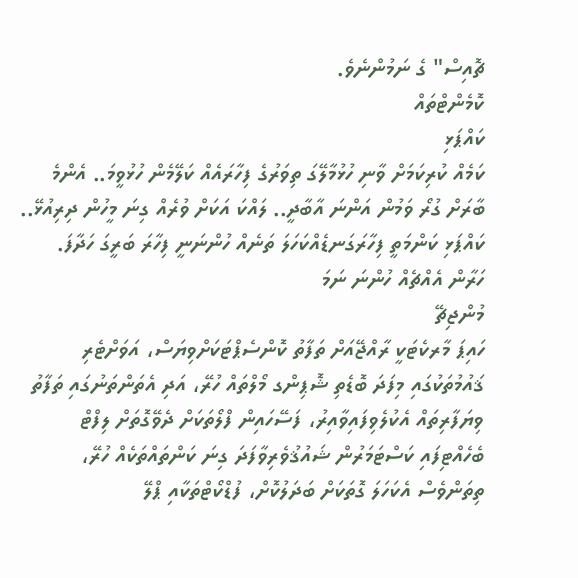ޗޮއިސް" ގެ ނަމުންނެވެ.
ކޮމެންޓްތައް
ކައްޕަޅި
ކަމެއް ކުރިކަމަށް ވާނި ހުޅުމާލޭގަ ތިވަރުގެ ފިހާރައެއް ކަލޭމެން ހުޅުވީމަ.. އެންމެ ބާރަށް ގުރޯ ވަމުން އަންނަ އާބާދީ.. ލައްކަ އަކަށް ވުރެއް ގިނަ މީހުން ދިރިއުޅޭ.. ކައްޕަޅި ކަންމަތީ ފިހާރަގަނޑެއްކަހަލަ ތަނެއް ހުންނަނީ ފިހާރަ ބަރީގަ ހަދާފަ. ހަރާން އެއްޗެއް ހުންނަ ނަމަ
މުންޖިޗޭ
ހައިޕަ މާރކެޓަކީ ރާއްޖޭއަށް ތަފާތު ކޮންސެޕްޓަކަށްވިޔަސް، އަވަށްޓެރި ޤައުމުތަކުގައި މިފަދަ ބޮޑެތި ޝޮޕިންގ މޯލްތައް ހުރޭ، އަދި އެތަންތަނުގައި ތަފާތު ވިޔަފާރިތައް އެކުލެވިފައިވާއިރު، ފަސޭހައިން ފްލޯތަކަށް ދެވޭގޮތަށް ލިފްޓް ބެހެއްޓިފައި ކަސްޓަމަރުން ޝައުޤުވެރިވާފަދަ ގިނަ ކަންތައްތަކެއް ހުރޭ، ތިތަންވެސް އެކަހަލަ ގޮތަކަށް ބަދަލުކޮށް، ފުޑްކޯޓްތަކާއި ޕްލޭ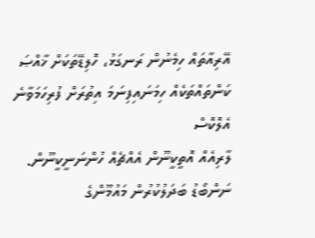އޭރިއާތައް ހިމެނުން ރަނގަޅު، ހޮލިޑޭތަކަށް ޚާއްޞަ ކަންތައްތަކެއް ހިމަނައިފިނަމަ އިތުރަށް ފުރިހަމަވާނެ
އެލޮކޮސް
ލާރިއެއް އޮތީކީނޫން އެއްޗެއް ހުންނަނީކީނޫން. ނަންބޯޑު ބަދަލުކުރުން މައުމޫންގެ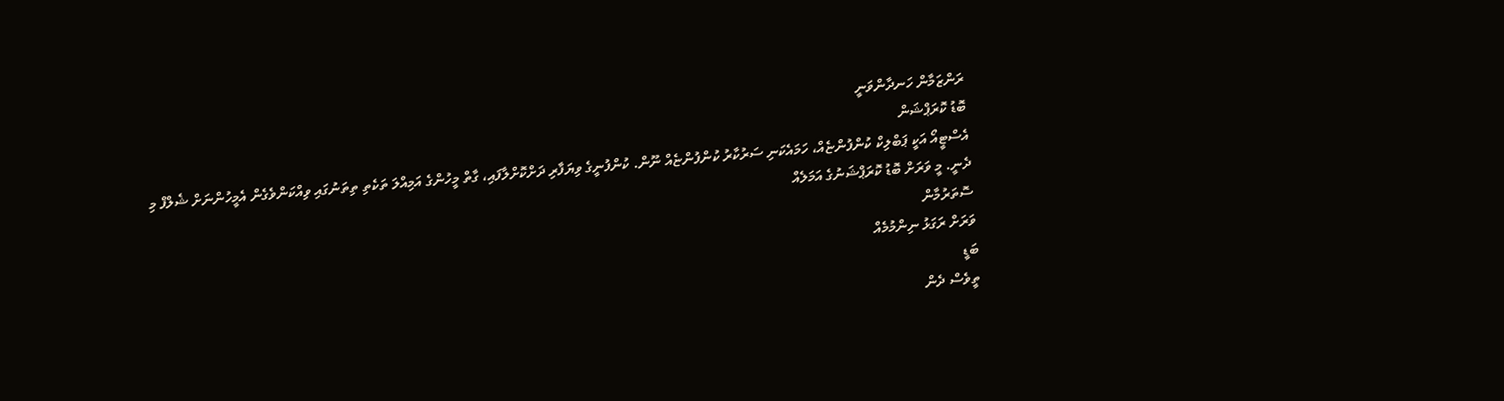ރަންޒަމާން ހަނދާންވަނީ
ބޮޑު ކޮރަޕްޝަން
އެސްޓީއޯ އަކީ ޕަބްލިކް ކުންފުންޏެއް، ހަމައެކަނި ސަރުކާރު ކުންފުންޏެއް ނޫން. ކުންފުނީގެ ވިޔަފާރި ދަށްކޮށްލާފައި، ގާތް މީހުންގެ އަމިއްލަ ތަކެތި ތިތަނުގައި ވިއްކަންވެގެން އެމީހުންނަށް ޝެލްފް މި ދެނީ. މީ ވަރަށް ބޮޑު ކޮރަޕްޝަނުގެ އަމަލެއް
ސޮތަރުމާން
ވަރަށް ރަގަޅު ނިންމުމެއް
ބަޑީ
ތީވެސް ދެން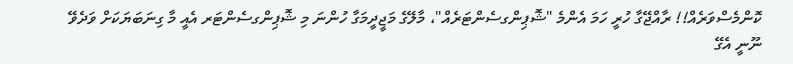ކޮންމެސްވަރެއް!! ރާއްޖޭގާ ހުރީ ހަމަ އެންމެ "ޝޮޕިންގސެންޓަރެއް"، މާލޭގެ މަޖީދީމަގާ ހުންނަ މި ޝޮޕިންގސެންޓަރ އެއީ މާ ގިނަބަޔަކަށް ވަދެވޭ ނޫނީ އެގޭ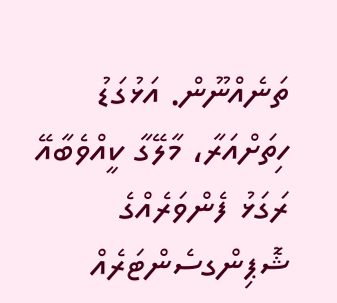ތަނެއްނޫން. އަޅުގަޑު ހިތަށްއަރާ، މާލޭގާ ކީއްވެބާއޭ ރަގަޅު ފެންވަރެއްގެ ޝޮޕިންގސެންޓަރެއް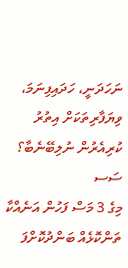ނަހަދަނީ، ހަދައިފިނަމަ، ވިޔަފާރިތަކަށް އިތުރު ކުރިއެރުން ނުލިބޭނެބާ؟
ސަސ
މިގެ 3 މަސް ފަހުން އަނެއްކާ ތަންކޮޅެއް ބަންދުކޮށްފަ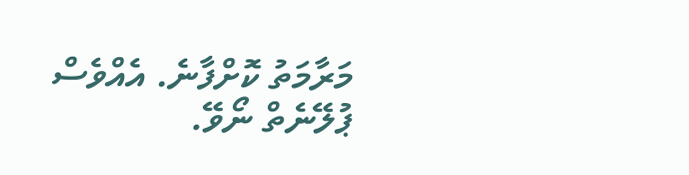މަރާމަތު ކޮށްފާނެ. އެއްވެސް ޕުލޭނެތް ނޯވޭ.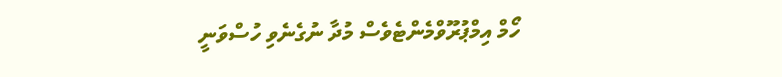ހޯމް އިމްޕުރޫވްމެންޓެވެސް މުދާ ނުގެނެވި ހުސްވަނީ